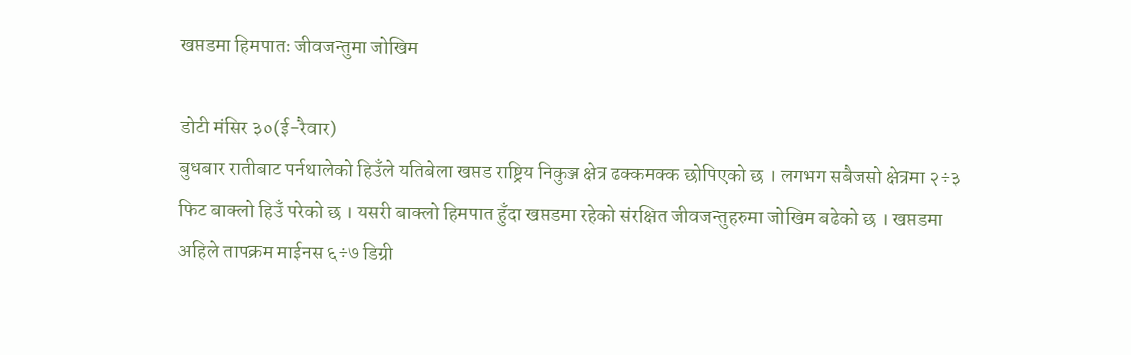खप्तडमा हिमपातः जीवजन्तुमा जोखिम

डोटी मंसिर ३०(ई-रैवार)
बुधबार रातीबाट पर्नथालेको हिउँले यतिबेला खप्तड राष्ट्रिय निकुञ्ज क्षेत्र ढक्कमक्क छोपिएको छ । लगभग सबैजसो क्षेत्रमा २÷३ फिट बाक्लो हिउँ परेको छ । यसरी बाक्लो हिमपात हुँदा खप्तडमा रहेको संरक्षित जीवजन्तुहरुमा जोखिम बढेको छ । खप्तडमा अहिले तापक्रम माईनस ६÷७ डिग्री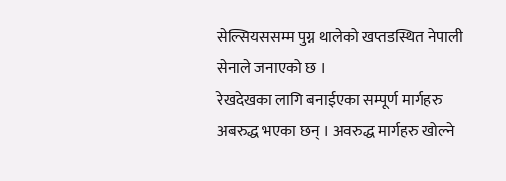सेल्सियससम्म पुग्न थालेको खप्तडस्थित नेपाली सेनाले जनाएको छ ।
रेखदेखका लागि बनाईएका सम्पूर्ण मार्गहरु अबरुद्ध भएका छन् । अवरुद्ध मार्गहरु खोल्ने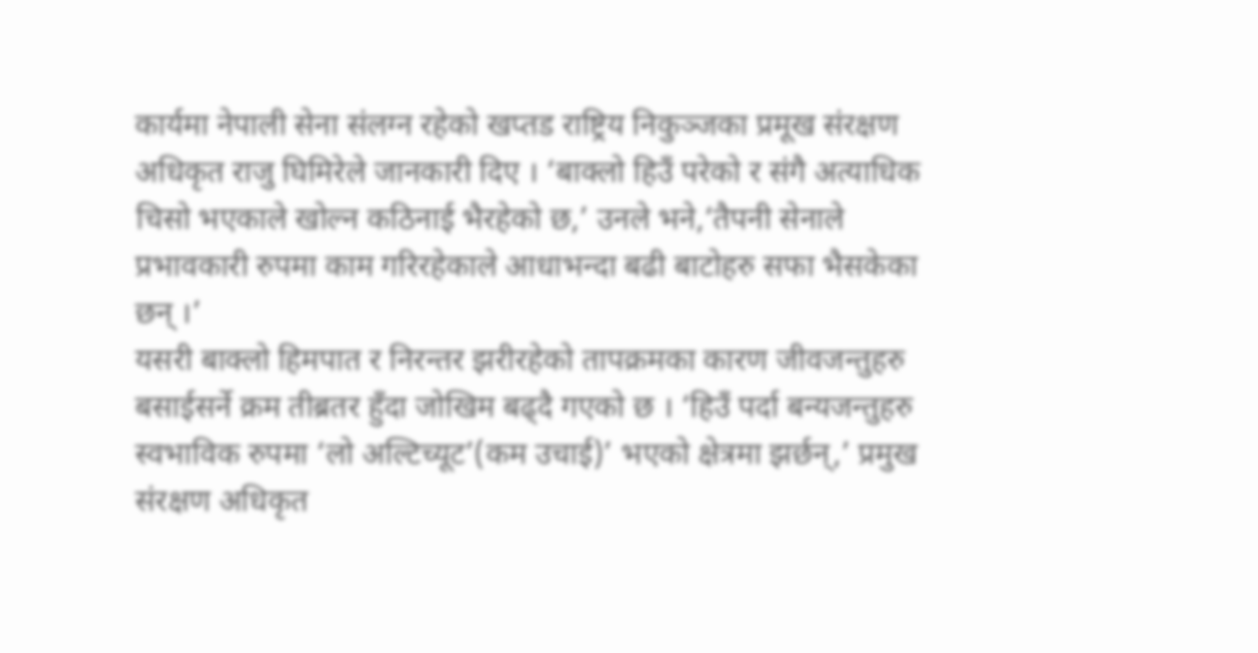कार्यमा नेपाली सेना संलग्न रहेको खप्तड राष्ट्रिय निकुञ्जका प्रमूख संरक्षण अधिकृत राजु घिमिरेले जानकारी दिए । ‘बाक्लो हिउँ परेको र संगै अत्याधिक चिसो भएकाले खोल्न कठिनाई भैरहेको छ,’ उनले भने,‘तैपनी सेनाले प्रभावकारी रुपमा काम गरिरहेकाले आधाभन्दा बढी बाटोहरु सफा भैसकेका छन् ।’
यसरी बाक्लो हिमपात र निरन्तर झरीरहेको तापक्रमका कारण जीवजन्तुहरु बसाईसर्ने क्रम तीब्रतर हुँदा जोखिम बढ्दै गएको छ । ‘हिउँ पर्दा बन्यजन्तुहरु स्वभाविक रुपमा ‘लो अल्टिच्यूट’(कम उचाई)’ भएको क्षेत्रमा झर्छन्,’ प्रमुख संरक्षण अधिकृत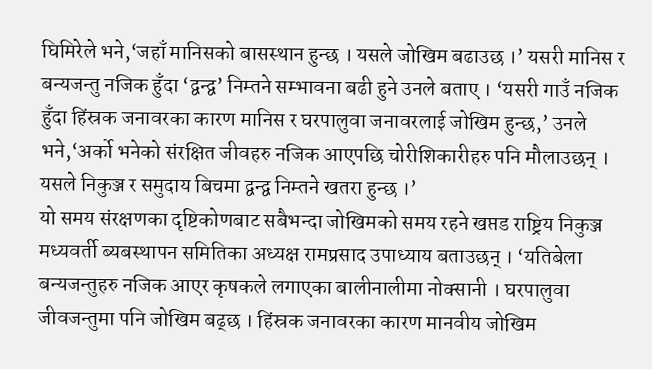घिमिरेले भने,‘जहाँ मानिसको बासस्थान हुन्छ । यसले जोखिम बढाउछ ।’ यसरी मानिस र बन्यजन्तु नजिक हुँदा ‘द्वन्द्व’ निम्तने सम्भावना बढी हुने उनले बताए । ‘यसरी गाउँ नजिक हुँदा हिंस्रक जनावरका कारण मानिस र घरपालुवा जनावरलाई जोखिम हुन्छ,’ उनले भने,‘अर्को भनेको संरक्षित जीवहरु नजिक आएपछि चोरीशिकारीहरु पनि मौलाउछन् । यसले निकुञ्ज र समुदाय बिचमा द्वन्द्व निम्तने खतरा हुन्छ ।’
यो समय संरक्षणका दृष्टिकोणबाट सबैभन्दा जोखिमको समय रहने खप्तड राष्ट्रिय निकुञ्ज मध्यवर्ती ब्यबस्थापन समितिका अध्यक्ष रामप्रसाद उपाध्याय बताउछन् । ‘यतिबेला बन्यजन्तुहरु नजिक आएर कृषकले लगाएका बालीनालीमा नोक्सानी । घरपालुवा जीवजन्तुमा पनि जोखिम बढ्छ । हिंस्रक जनावरका कारण मानवीय जोखिम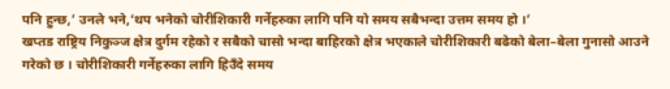पनि हुन्छ,’ उनले भने,‘थप भनेको चोरीशिकारी गर्नेहरुका लागि पनि यो समय सबैभन्दा उत्तम समय हो ।’
खप्तड राष्ट्रिय निकुञ्ज क्षेत्र दुर्गम रहेको र सबैको चासो भन्दा बाहिरको क्षेत्र भएकाले चोरीशिकारी बढेको बेला–बेला गुनासो आउने गरेको छ । चोरीशिकारी गर्नेहरुका लागि हिउँदे समय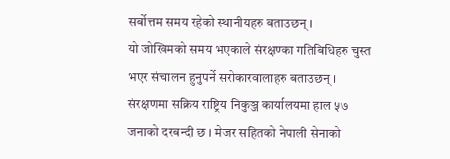सर्बोत्तम समय रहेको स्थानीयहरु बताउछन् ।
यो जोखिमको समय भएकाले संरक्षण्का गतिबिधिहरु चुस्त भएर संचालन हुनुपर्ने सरोकारवालाहरु बताउछन् । संरक्षणमा सक्रिय राष्ट्रिय निकुञ्ज कार्यालयमा हाल ५७ जनाको दरबन्दी छ । मेजर सहितको नेपाली सेनाको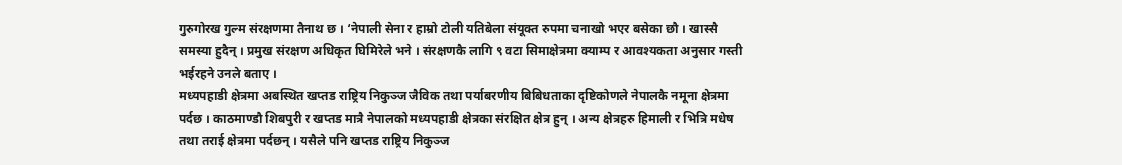गुरुगोरख गुल्म संरक्षणमा तैनाथ छ । ‘नेपाली सेना र हाम्रो टोली यतिबेला संयूक्त रुपमा चनाखो भएर बसेका छौ । खास्सै समस्या हुदैन् । प्रमुख संरक्षण अधिकृत घिमिरेले भने । संरक्षणकै लागि ९ वटा सिमाक्षेत्रमा क्याम्प र आवश्यकता अनुसार गस्ती भईरहने उनले बताए ।
मध्यपहाडी क्षेत्रमा अबस्थित खप्तड राष्ट्रिय निकुञ्ज जैविक तथा पर्याबरणीय बिबिधताका दृष्टिकोणले नेपालकै नमूना क्षेत्रमा पर्दछ । काठमाण्डौ शिबपुरी र खप्तड मात्रै नेपालको मध्यपहाडी क्षेत्रका संरक्षित क्षेत्र हुन् । अन्य क्षेत्रहरु हिमाली र भित्रि मधेष तथा तराई क्षेत्रमा पर्दछन् । यसैले पनि खप्तड राष्ट्रिय निकुञ्ज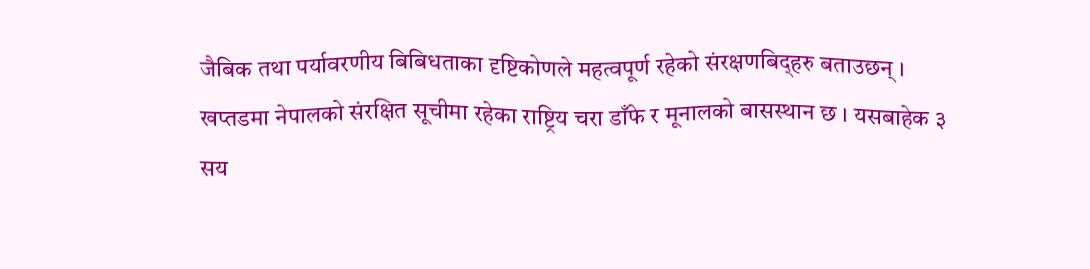जैबिक तथा पर्यावरणीय बिबिधताका दृष्टिकोणले महत्वपूर्ण रहेको संरक्षणबिद्हरु बताउछन् ।
खप्तडमा नेपालको संरक्षित सूचीमा रहेका राष्ट्रिय चरा डाँफे र मूनालको बासस्थान छ । यसबाहेक ३ सय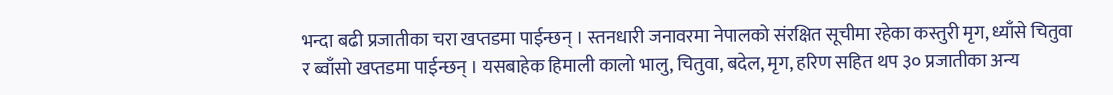भन्दा बढी प्रजातीका चरा खप्तडमा पाईन्छन् । स्तनधारी जनावरमा नेपालको संरक्षित सूचीमा रहेका कस्तुरी मृग, ध्याँसे चितुवा र ब्वाँसो खप्तडमा पाईन्छन् । यसबाहेक हिमाली कालो भालु, चितुवा, बदेल, मृग, हरिण सहित थप ३० प्रजातीका अन्य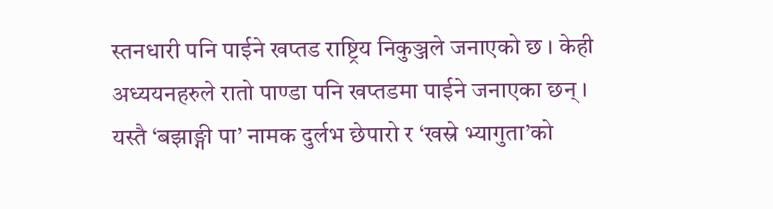स्तनधारी पनि पाईने खप्तड राष्ट्रिय निकुञ्जले जनाएको छ । केही अध्ययनहरुले रातो पाण्डा पनि खप्तडमा पाईने जनाएका छन् । यस्तै ‘बझाङ्गी पा’ नामक दुर्लभ छेपारो र ‘खस्रे भ्यागुता’को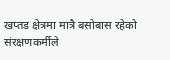खप्तड क्षेत्रमा मात्रै बसोबास रहेको संरक्षणकर्मीले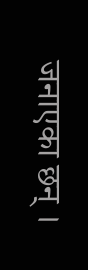जनाएका छन् ।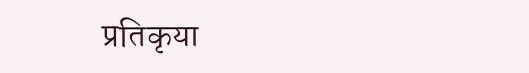प्रतिकृया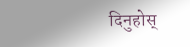दिनुहोस्